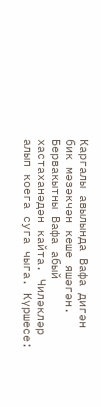Каргалы авылында Вафа дигән бик мәзәкчән кеше яшәгән.
Бервакытны Вафа абый хастаханәдән кайта. Чиләкләр алып коега суга чыга. Күршесе: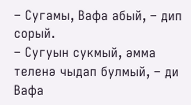– Сугамы, Вафа абый, – дип сорый.
– Сугуын сукмый, әмма теленә чыдап булмый, – ди Вафа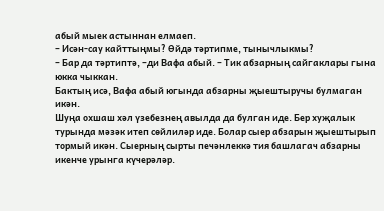абый мыек астыннан елмаеп.
– Исән-сау кайттыңмы? Өйдә тәртипме, тынычлыкмы?
– Бар да тәртиптә, –ди Вафа абый. – Тик абзарның сайгаклары гына юкка чыккан.
Бактың исә, Вафа абый югында абзарны җыештыручы булмаган икән.
Шуңа охшаш хәл үзебезнең авылда да булган иде. Бер хуҗалык турында мәзәк итеп сөйлиләр иде. Болар сыер абзарын җыештырып тормый икән. Сыерның сырты печәнлеккә тия башлагач абзарны икенче урынга күчерәләр.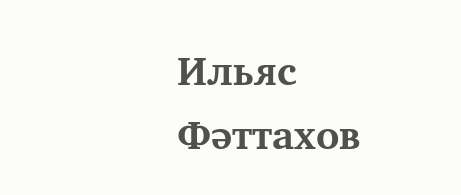Ильяс Фәттахов